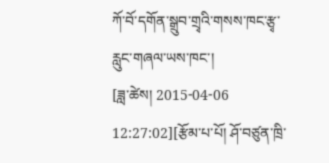ཀོ་བོ་དགོན་སྒྲུབ་གྲྭའི་གསས་ཁང་རྩྭ་རླུང་གཞལ་ཡས་ཁང་།
[ཟླ་ཚེས། 2015-04-06 12:27:02][རྩོམ་པ་པོ། ཤོ་བཙུན་ཁྲི་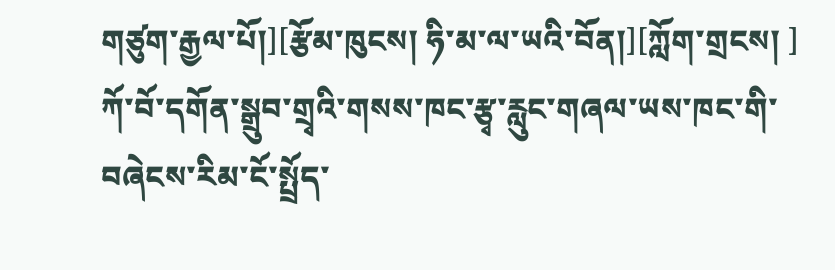གཙུག་རྒྱལ་པོ།][རྩོམ་ཁུངས། ཧི་མ་ལ་ཡའི་བོན།][ཀློག་གྲངས། ]
ཀོ་བོ་དགོན་སྒྲུབ་གྲྭའི་གསས་ཁང་རྩྭ་རླུང་གཞལ་ཡས་ཁང་གི་བཞེངས་རིམ་ངོ་སྤྲོད་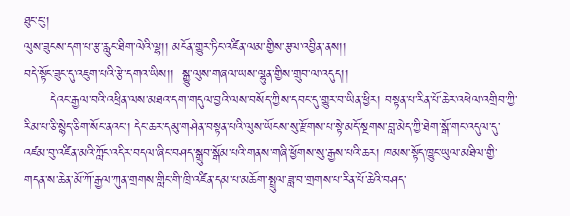ཐུང་ངུ་།
ལུས་ཟུངས་དག་པ་རྩ་རླུང་ཐིག་ལེའི་ལྷ།། མངོན་གྱུར་ཏིང་འཛིན་ལམ་གྱིས་རྩལ་འབྱིན་ནས།།
བདེ་སྟོང་ཟུང་དུ་འཇུག་པའི་རྩེ་དགའ་ཡིས།།  སྒྱུ་ལུས་གཞལ་ཡས་ལྷུན་གྱིས་གྲུབ་ལ་འདུད།།
      དེའང་རྒྱལ་བའི་འཕྲིན་ལས་མཐའ་དག་གདུལ་བྱའི་ལས་བསོད་ཀྱིས་དབང་དུ་གྱུར་བ་ཡིན་ཕྱིར། བསྟན་པ་རིན་པོ་ཆེར་འཕེལ་འགྲིབ་ཀྱི་རིམ་པ་ཅི་སྙེད་ཅིག་སོང་ནའང་། དེང་ཆར་དམུ་གཤེན་བསྟན་པའི་ལུས་ཡོངས་སུ་རྫོགས་པ་སྟེ་མདོ་སྔགས་བླ་མེད་ཀྱི་ཐེག་སྒོ་གང་འདུལ་དུ་འཛམ་བུ་འཛིན་མའི་ཀློང་འདིར་བདལ་ཞིང་བཤད་སྒྲུབ་སྒོམ་པའི་གནས་གཞི་ཕྱོགས་སུ་རྒྱས་པའི་ཆར། ཁམས་སྟོད་ཁྱུང་ཡུལ་མཐིལ་གྱི་གདན་ས་ཆེན་མོ་ཀོ་རྒྱལ་ཀུན་གྲགས་གླིང་གི་ཁྲི་འཛིན་དམ་པ་མཆོག་སྤྲུལ་ཟླ་བ་གྲགས་པ་རིན་པོ་ཆེའི་བཤད་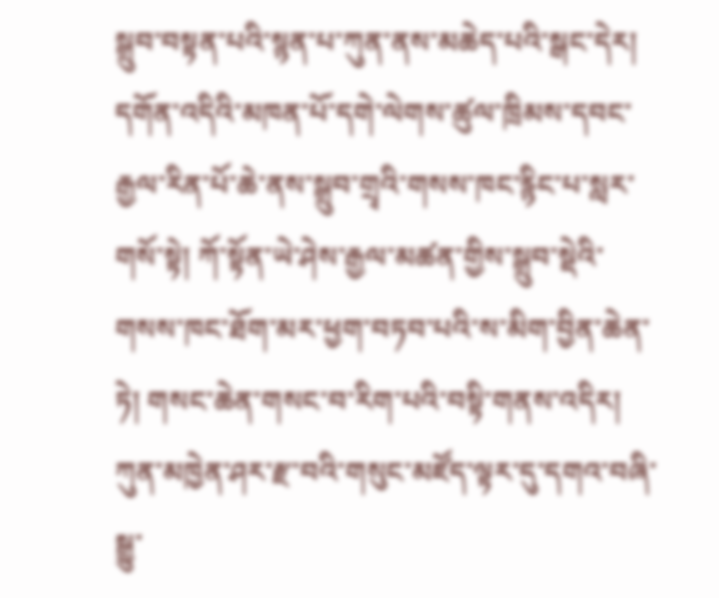སྒྲུབ་བསྟན་པའི་སྙན་པ་ཀུན་ནས་མཆེད་པའི་སྒང་དེར། དགོན་འདིའི་མཁན་པོ་དགེ་ལེགས་ཚུལ་ཁྲིམས་དབང་རྒྱལ་རིན་པོ་ཆེ་ནས་སྒྲུབ་གྲྭའི་གསས་ཁང་རྙིང་པ་སླར་གསོ་སྟེ། ཀོ་སྟོན་ཡེ་ཤེས་རྒྱལ་མཚན་གྱིས་སྒྲུབ་སྡེའི་གསས་ཁང་ཐོག་མར་ཕྱག་བཏབ་པའི་ས་མིག་བྱིན་ཆེན་ཏེ། གསང་ཆེན་གསང་བ་རིག་པའི་བསྟི་གནས་འདིར། ཀུན་མཁྱེན་ཤར་རྫ་བའི་གསུང་མཛོད་ལྟར་དུ་དགའ་བཞི་སྒྱུ་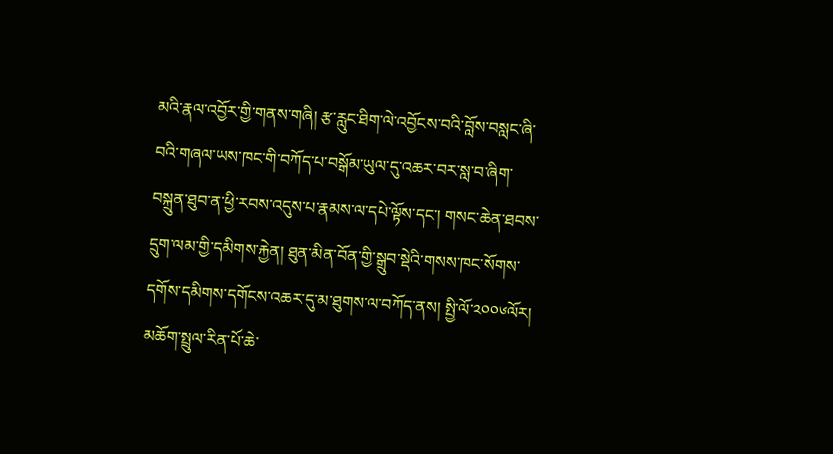མའི་རྣལ་འབྱོར་གྱི་གནས་གཞི། རྩ་རླུང་ཐིག་ལེ་འབྱོངས་བའི་བློས་བསླང་ཞི་བའི་གཞལ་ཡས་ཁང་གི་བཀོད་པ་བསྒོམ་ཡུལ་དུ་འཆར་བར་སླ་བ་ཞིག་བསྐྲུན་ཐུབ་ན་ཕྱི་རབས་འདུས་པ་རྣམས་ལ་དཔེ་ལྟོས་དང་། གསང་ཆེན་ཐབས་དྲུག་ལམ་གྱི་དམིགས་རྐྱེན། ཐུན་མིན་བོན་གྱི་སྒྲུབ་སྡེའི་གསས་ཁང་སོགས་དགོས་དམིགས་དགོངས་འཆར་དུ་མ་ཐུགས་ལ་བཀོད་ནས། སྤྱི་ལོ་༢༠༠༦ལོར། མཆོག་སྤྲུལ་རིན་པོ་ཆེ་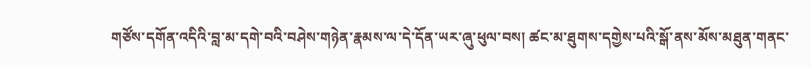གཙོས་དགོན་འདིའི་བླ་མ་དགེ་བའི་བཤེས་གཉེན་རྣམས་ལ་དེ་དོན་ཡར་ཞུ་ཕུལ་བས། ཚང་མ་ཐུགས་དགྱེས་པའི་སྒོ་ནས་མོས་མཐུན་གནང་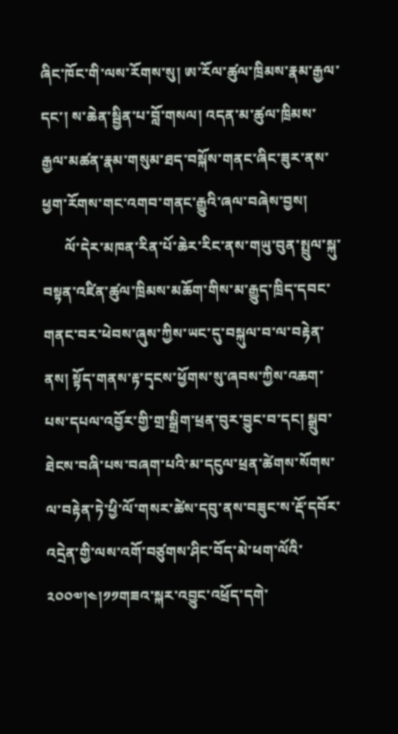ཞིང་ཁོང་གི་ལས་རོགས་སུ། ཨ་རོལ་ཚུལ་ཁྲིམས་རྣམ་རྒྱལ་དང་། ས་ཆེན་སྦྱིན་པ་བློ་གསལ། འདན་མ་ཚུལ་ཁྲིམས་རྒྱལ་མཚན་རྣམ་གསུམ་ཐད་བསྐོས་གནང་ཞིང་ཟུར་ནས་ཕྱག་རོགས་གང་འགབ་གནང་རྒྱུའི་ཞལ་བཞེས་བྱས།
      ལོ་དེར་མཁན་རིན་པོ་ཆེར་རིང་ནས་གཡུ་བུན་སྤྲུལ་སྐུ་བསྟན་འཛིན་ཚུལ་ཁྲིམས་མཆོག་གིས་མ་རྒྱུད་ཁྲིད་དབང་གནང་བར་ཕེབས་ཞུས་ཀྱིས་ཡང་དུ་བསྐུལ་བ་ལ་བརྟེན་ནས། སྟོད་གནས་རྟ་དྭངས་ཕྱོགས་སུ་ཞབས་ཀྱིས་འཆག་པས་དཔལ་འབྱོར་གྱི་གྲ་སྒྲིག་ཕྲན་བུར་བྱུང་བ་དང། སྒྲུབ་ཐེངས་བཞི་པས་བཞག་པའི་མ་དངུལ་ཕྲན་ཚེགས་སོགས་ལ་བརྟེན་ཏེ་ཕྱི་ལོ་གསར་ཚེས་དབུ་ནས་བཟུང་ས་རྡོ་དབོར་འདྲེན་གྱི་ལས་འགོ་བཙུགས་ཤིང་བོད་མེ་ཕག་ལོའི་༢༠༠༧།༤།༡༡གཟའ་སྐར་འབྱུང་འཕྲོད་དགེ་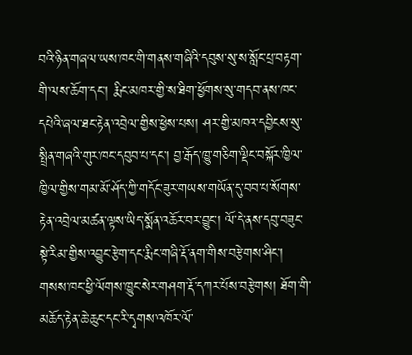བའི་ཉིན་གཞལ་ཡས་ཁང་གི་གནས་གཞིའི་དབུས་སུ་ས་སློང་པྲ་བརྟག་གི་ལས་ཆོག་དང་། རྨིང་མཁར་གྱི་ས་ཐིག་ཕྱོགས་སུ་གདབ་ནས་ཁང་དཔེའི་ཞལ་ཐང་རྟེན་འབྲེལ་གྱིས་ཕྱེས་པས། ཤར་གྱི་མཁའ་དབྱིངས་སུ་སྤྲིན་གཞའི་གུར་ཁང་དབུབ་པ་དང་། བྱ་རྒོད་ཁྱུ་གཅིག་ལྡིང་བསྐོར་ཁྱིལ་ཁྱིལ་གྱིས་གམ་མོ་ཤོད་ཀྱི་གདོང་ཟུར་གཡས་གཡོན་དུ་བབ་པ་སོགས་རྟེན་འབྲེལ་མཚན་ལྟས་ཡིད་སྨོན་འཆོར་བར་བྱུང་། ལོ་དེ་ནས་དབུ་བཟུང་སྟེ་རིམ་གྱིས་འབྱུང་རྩེག་དང་རྨིང་གཞི་རྡོ་ནག་གིས་བརྩེགས་ཤིང་། གསས་ཁང་ཕྱི་ལོགས་ཁྱུང་སེར་གཤག་རྡོ་དཀར་པོས་བརྩེགས། ཐོག་གི་མཆོད་རྟེན་ཆེ་ཆུང་དང་རི་དྭགས་འཁོར་ལོ་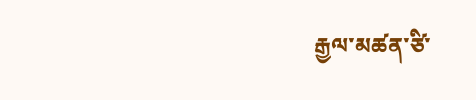རྒྱལ་མཚན་ཙི་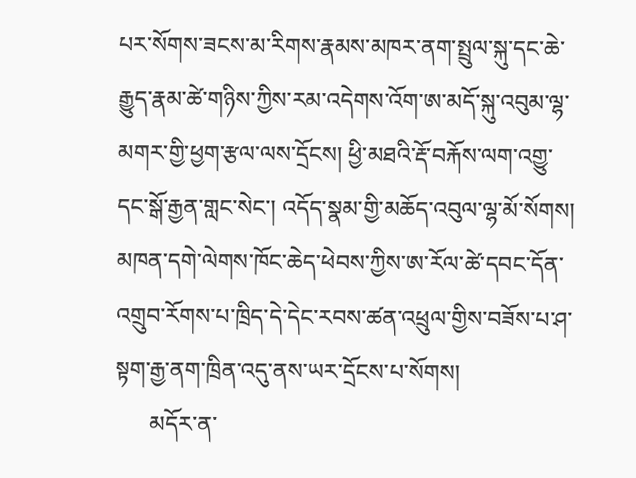པར་སོགས་ཟངས་མ་རིགས་རྣམས་མཁར་ནག་སྤྲུལ་སྐུ་དང་ཆེ་རྒྱུད་རྣམ་ཚེ་གཉིས་ཀྱིས་རམ་འདེགས་འོག་ཨ་མདོ་སྐུ་འབུམ་ལྷ་མགར་གྱི་ཕྱག་རྩལ་ལས་དྲོངས། ཕྱི་མཐའི་རྡོ་བརྐོས་ལག་འགྱུ་དང་སྒོ་རྒྱན་གླང་སེང་། འདོད་སྣམ་གྱི་མཆོད་འབུལ་ལྷ་མོ་སོགས། མཁན་དགེ་ལེགས་ཁོང་ཆེད་ཕེབས་ཀྱིས་ཨ་རོལ་ཚེ་དབང་དོན་འགྲུབ་རོགས་པ་ཁྲིད་དེ་དེང་རབས་ཚན་འཕྲུལ་གྱིས་བཟོས་པ་ཤ་སྟག་རྒྱ་ནག་ཁྲིན་འདུ་ནས་ཡར་དྲོངས་པ་སོགས།
      མདོར་ན་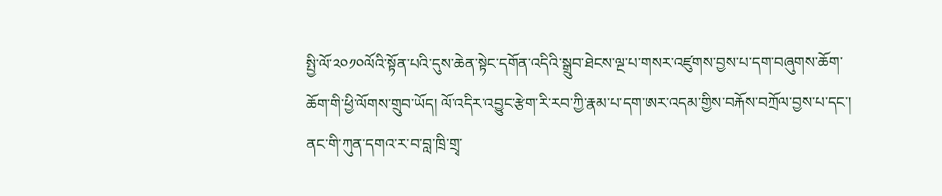སྤྱི་ལོ་༢༠༡༠ལོའི་སྟོན་པའི་དུས་ཆེན་སྟེང་དགོན་འདིའི་སྒྲུབ་ཐེངས་ལྔ་པ་གསར་འཛུགས་བྱས་པ་དག་བཞུགས་ཆོག་ཆོག་གི་ཕྱི་ལོགས་གྲུབ་ཡོད། ལོ་འདིར་འབྱུང་རྩེག་རི་རབ་ཀྱི་རྣམ་པ་དག་ཨར་འདམ་གྱིས་བརྐོས་བཀྲོལ་བྱས་པ་དང་། ནང་གི་ཀུན་དགའ་ར་བ་བླ་ཁྲི་གྲྭ་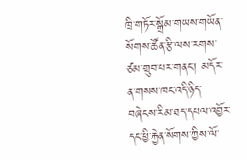ཁྲི་གཏོར་སྒྲོམ་གཡས་གཡོན་སོགས་ཚོན་རྩི་ལས་རགས་ཙམ་གྲུབ་པར་གནང་། མདོར་ན་གསས་ཁང་འདི་ཉིད་བཞེངས་རིམ་ཐད་དཔལ་འབྱོར་དང་ཕྱི་རྐྱེན་སོགས་ཀྱིས་ལོ་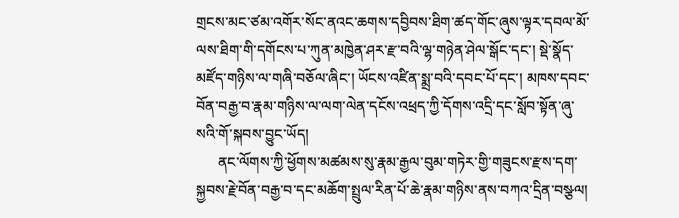གྲངས་མང་ཙམ་འགོར་སོང་ནའང་ཆགས་དབྱིབས་ཐིག་ཚད་གོང་ཞུས་ལྟར་དབལ་མོ་ལས་ཐིག་གི་དགོངས་པ་ཀུན་མཁྱེན་ཤར་རྫ་བའི་ལྷ་གཉེན་ཤེལ་སྒོང་དང་། སྡེ་སྣོད་མཛོད་གཉིས་ལ་གཞི་བཅོལ་ཞིང་། ཡོངས་འཛིན་སྨྲ་བའི་དབང་པོ་དང་། མཁས་དབང་བོན་བརྒྱ་བ་རྣམ་གཉིས་ལ་ལག་ལེན་དངོས་འཕྲད་ཀྱི་དོགས་འདྲི་དང་སློབ་སྟོན་ཞུ་སའི་གོ་སྐབས་བྱུང་ཡོད།
      ནང་ལོགས་ཀྱི་ཕྱོགས་མཚམས་སུ་རྣམ་རྒྱལ་བུམ་གཏེར་གྱི་གཟུངས་རྫས་དག་སྐྱབས་རྗེ་བོན་བརྒྱ་བ་དང་མཆོག་སྤྲུལ་རིན་པོ་ཆེ་རྣམ་གཉིས་ནས་བཀའ་དྲིན་བསྩལ།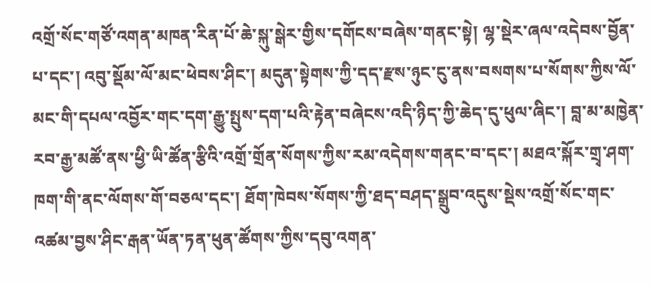འགྲོ་སོང་གཙོ་འགན་མཁན་རིན་པོ་ཆེ་སྐུ་སྒེར་གྱིས་དགོངས་བཞེས་གནང་སྟེ། ལྷ་སྡེར་ཞལ་འདེབས་བྱོན་པ་དང་། འབུ་སྡོམ་ལོ་མང་ཕེབས་ཤིང་། མདུན་སྟེགས་ཀྱི་དད་རྫས་ཉུང་ངུ་ནས་བསགས་པ་སོགས་ཀྱིས་ལོ་མང་གི་དཔལ་འབྱོར་གང་དག་རྒྱུ་སྤུས་དག་པའི་རྟེན་བཞེངས་འདི་ཉིད་ཀྱི་ཆེད་དུ་ཕུལ་ཞིང་། བླ་མ་མཁྱེན་རབ་རྒྱ་མཚོ་ནས་ཕྱི་ཡི་ཚོན་རྩིའི་འགྲོ་གྲོན་སོགས་ཀྱིས་རམ་འདེགས་གནང་བ་དང་། མཐའ་སྐོར་གྲྭ་ཤག་ཁག་གི་ནང་ལོགས་གོ་བཅལ་དང་། ཐོག་ཁེབས་སོགས་ཀྱི་ཐད་བཤད་སྒྲུབ་འདུས་སྡེས་འགྲོ་སོང་གང་འཚམ་བྱས་ཤིང་རྒན་ཡོན་ཏན་ཕུན་ཚོགས་ཀྱིས་དབུ་འགན་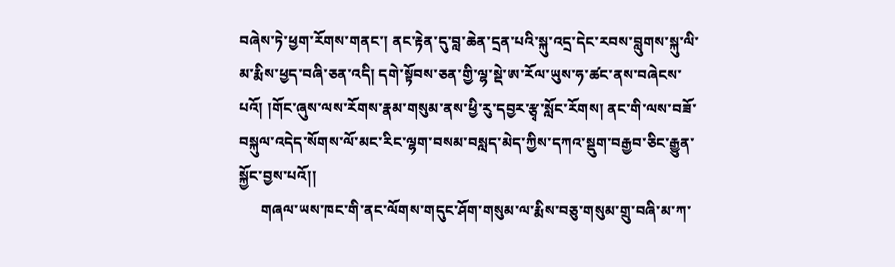བཞེས་ཏེ་ཕྱག་རོགས་གནང་། ནང་རྟེན་དུ་བླ་ཆེན་དྲན་པའི་སྐུ་འདྲ་དེང་རབས་བླུགས་སྐུ་ལི་མ་རྨིས་ཕྱད་བཞི་ཅན་འདི། དགེ་སྟོབས་ཅན་གྱི་ལྷ་སྡེ་ཨ་རོལ་ཡུས་ཧ་ཚང་ནས་བཞེངས་པའོ། །གོང་ཞུས་ལས་རོགས་རྣམ་གསུམ་ནས་ཕྱི་རུ་དབྱར་རྩྭ་སློང་རོགས། ནང་གི་ལས་བཟོ་བསྐུལ་འདེད་སོགས་ལོ་མང་རིང་ལྷག་བསམ་བསླད་མེད་ཀྱིས་དཀའ་སྡུག་བརྒྱབ་ཅིང་རྒྱུན་སྐྱོང་བྱས་པའོ།།
      གཞལ་ཡས་ཁང་གི་ནང་ལོགས་གདུང་ཤོག་གསུམ་ལ་རྨིས་བཅུ་གསུམ་གྲུ་བཞི་མ་ཀ་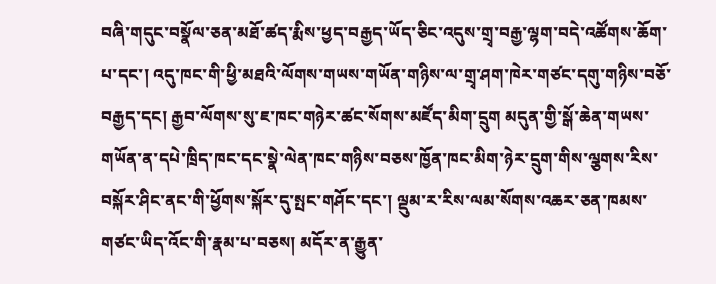བཞི་གདུང་བསྣོལ་ཅན་མཐོ་ཚད་རྨིས་ཕྱད་བརྒྱད་ཡོད་ཅིང་འདུས་གྲྭ་བརྒྱ་ལྷག་བདེ་འཚོགས་ཆོག་པ་དང་། འདུ་ཁང་གི་ཕྱི་མཐའི་ལོགས་གཡས་གཡོན་གཉིས་ལ་གྲྭ་ཤག་ཁེར་གཙང་དགུ་གཉིས་བཅོ་བརྒྱད་དང། རྒྱབ་ལོགས་སུ་ཇ་ཁང་གཉེར་ཚང་སོགས་མཛོད་མིག་དྲུག མདུན་གྱི་སྒོ་ཆེན་གཡས་གཡོན་ན་དཔེ་ཁྲིད་ཁང་དང་སྣེ་ལེན་ཁང་གཉིས་བཅས་ཁྱོན་ཁང་མིག་ཉེར་དྲུག་གིས་ལྕགས་རིས་བསྐོར་ཤིང་ནང་གི་ཕྱོགས་སྐོར་དུ་སྤང་གཤོང་དང་། ལྡུམ་ར་རིས་ལམ་སོགས་འཆར་ཅན་ཁམས་གཙང་ཡིད་འོང་གི་རྣམ་པ་བཅས། མདོར་ན་རྒྱུན་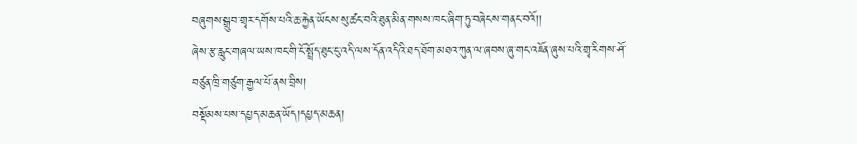བཞུགས་སྒྲུབ་གྲྭར་དགོས་པའི་ཆ་རྐྱེན་ཡོངས་སུ་ཚང་བའི་ཐུན་མིན་གསས་ཁང་ཞིག་ཏུ་བཞེངས་གནང་བའོ།།
ཞེས་རྩ་རླུང་གཞལ་ཡས་ཁང་གི་ངོ་སྤྲོད་ཐུང་ངུ་འདི་ལས་དོན་འདིའི་ཐད་ཐོག་མཐའ་ཀུན་ལ་ཞབས་ཞུ་གང་འཇོན་ཞུས་པའི་གྲྭ་རིགས་ཤོ་བཙུན་ཁྲི་གཙུག་རྒྱལ་པོ་ནས་བྲིས།
བསྡོམས་པས་དཔྱད་མཆན་ཡོད།དཔྱད་མཆན།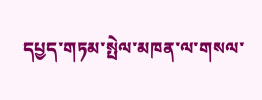དཔྱད་གཏམ་སྤེལ་མཁན་ལ་གསལ་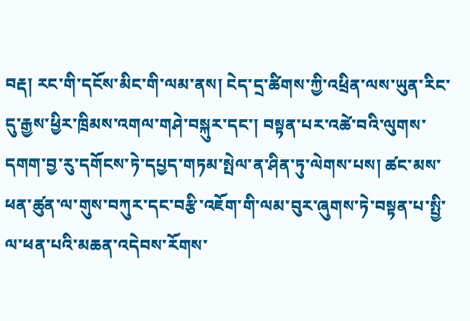བརྡ། རང་གི་དངོས་མིང་གི་ལམ་ནས། ངེད་དྲ་ཚིགས་ཀྱི་འཕྲིན་ལས་ཡུན་རིང་དུ་རྒྱས་ཕྱིར་ཁྲིམས་འགལ་གཤེ་བསྐུར་དང་། བསྟན་པར་འཚེ་བའི་ལུགས་དགག་བྱ་རུ་དགོངས་ཏེ་དཔྱད་གཏམ་སྤེལ་ན་ཤིན་ཏུ་ལེགས་པས། ཚང་མས་ཕན་ཚུན་ལ་གུས་བཀུར་དང་བརྩི་འཇོག་གི་ལམ་བུར་ཞུགས་ཏེ་བསྟན་པ་སྤྱི་ལ་ཕན་པའི་མཆན་འདེབས་རོགས་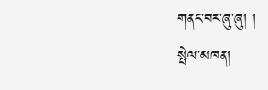གནང་བར་ཞུ་ཞུ། །
སྤེལ་མཁན།